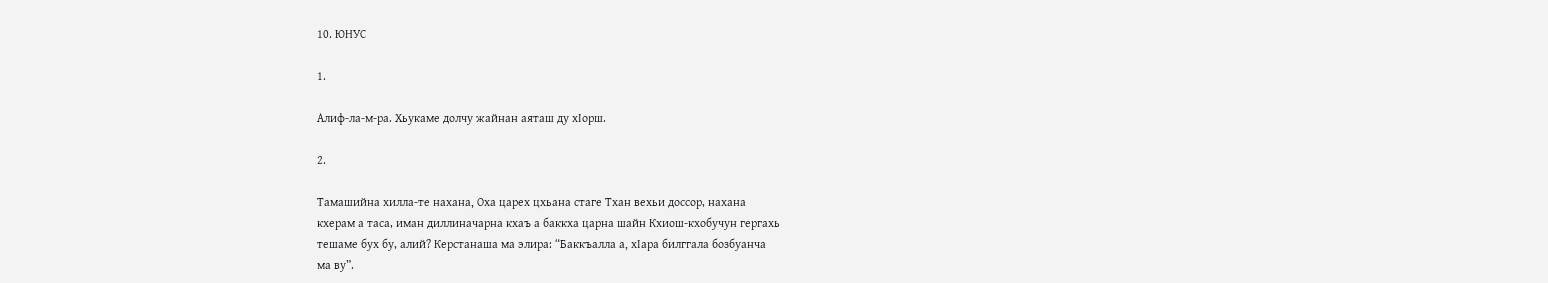10. ЮНУС

1.

Алиф-ла-м-ра. Хьукаме долчу жайнан аяташ ду хIорш.

2.

Тамашийна хилла-те нахана, Оха царех цхьана стаге Тхан вехьи доссор‚ нахана
кхерам а таса‚ иман диллиначарна кхаъ а баккха царна шайн Кхиош-кхобучун гергахь
тешаме бух бу‚ алий? Керстанаша ма элира: “Баккъалла а, хIара билггала бозбуанча
ма ву”.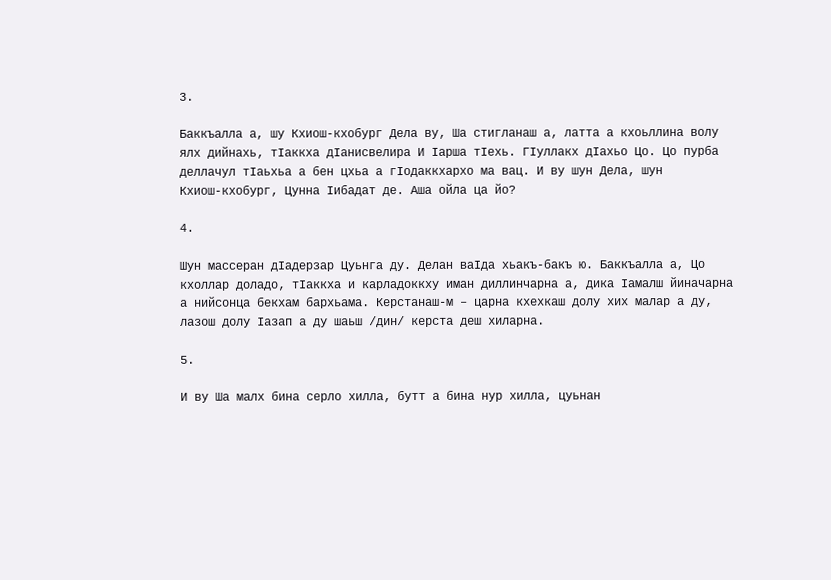3.

Баккъалла а, шу Кхиош-кхобург Дела ву‚ Ша стигланаш а‚ латта а кхоьллина волу
ялх дийнахь‚ тIаккха дIанисвелира И Iарша тIехь. ГIуллакх дIахьо Цо. Цо пурба
деллачул тIаьхьа а бен цхьа а гIодаккхархо ма вац. И ву шун Дела‚ шун
Кхиош-кхобург‚ Цунна Iибадат де. Аша ойла ца йо?

4.

Шун массеран дIадерзар Цуьнга ду. Делан ваIда хьакъ-бакъ ю. Баккъалла а, Цо
кхоллар доладо‚ тIаккха и карладоккху иман диллинчарна а‚ дика Iамалш йиначарна
а нийсонца бекхам бархьама. Керстанаш-м – царна кхехкаш долу хих малар а ду‚
лазош долу Iазап а ду шаьш /дин/ керста деш хиларна.

5.

И ву Ша малх бина серло хилла‚ бутт а бина нур хилла‚ цуьнан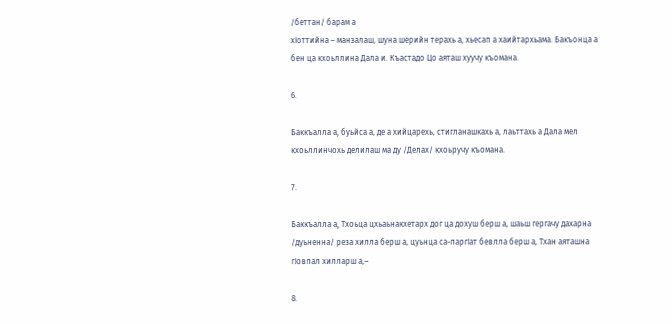/беттан/ барам а
хIоттийна – манзалаш‚ шуна шерийн терахь а‚ хьесап а хаийтархьама. Бакъонца а
бен ца кхоьллина Дала и. Къастадо Цо аяташ хуучу къомана.

6.

Баккъалла а, буьйса а‚ де а хийцарехь‚ стигланашкахь а‚ лаьттахь а Дала мел
кхоьллинчохь делилаш ма ду /Делах/ кхоьручу къомана.

7.

Баккъалла а, Тхоьца цхьаьнакхетарх дог ца дохуш берш а‚ шаьш гергачу дахарна
/дуьненна/ реза хилла берш а‚ цуьнца са-паргIат бевлла берш а‚ Тхан аяташна
гIовпал хилларш а‚–

8.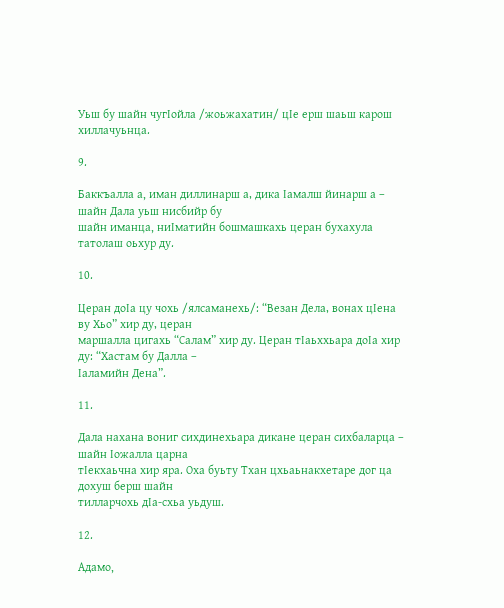Уьш бу шайн чугIойла /жоьжахатин/ цIе ерш шаьш карош хиллачуьнца.

9.

Баккъалла а, иман диллинарш а‚ дика Iамалш йинарш а – шайн Дала уьш нисбийр бу
шайн иманца, ниIматийн бошмашкахь церан бухахула татолаш оьхур ду.

10.

Церан доIа цу чохь /ялсаманехь/: “Везан Дела‚ вонах цIена ву Хьо” хир ду‚ церан
маршалла цигахь “Салам” хир ду. Церан тIаьххьара доIа хир ду: “Хастам бу Далла –
Iаламийн Дена”.

11.

Дала нахана вониг сихдинехьара дикане церан сихбаларца – шайн Iожалла царна
тIекхаьчна хир яра. Оха буьту Тхан цхьаьнакхетаре дог ца дохуш берш шайн
тилларчохь дIа-схьа уьдуш.

12.

Адамо,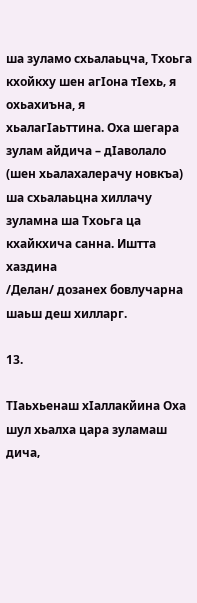ша зуламо схьалаьцча, Тхоьга кхойкху шен агIона тIехь‚ я охьахиъна, я
хьалагIаьттина. Оха шегара зулам айдича – дIаволало (шен хьалахалерачу новкъа)
ша схьалаьцна хиллачу зуламна ша Тхоьга ца кхайкхича санна. Иштта хаздина
/Делан/ дозанех бовлучарна шаьш деш хилларг.

13.

ТIаьхьенаш хIаллакйина Оха шул хьалха цара зуламаш дича‚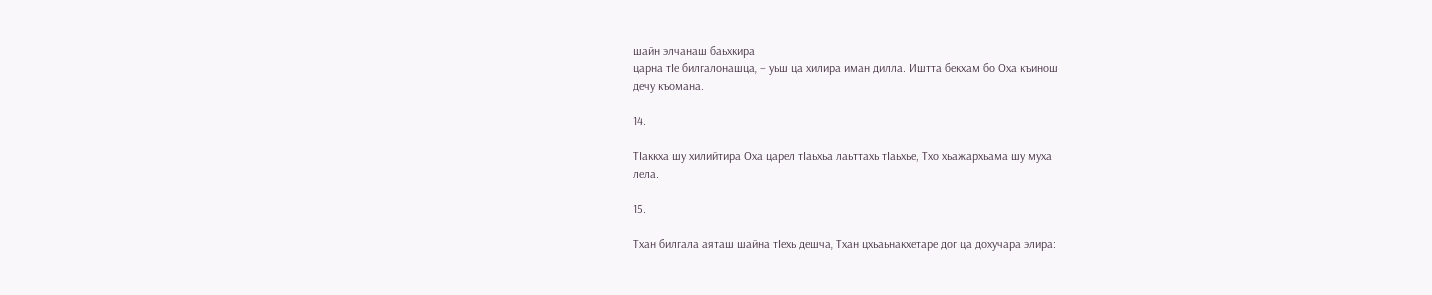шайн элчанаш баьхкира
царна тIе билгалонашца‚ – уьш ца хилира иман дилла. Иштта бекхам бо Оха къинош
дечу къомана.

14.

ТIаккха шу хилийтира Оха царел тIаьхьа лаьттахь тIаьхье, Тхо хьажархьама шу муха
лела.

15.

Тхан билгала аяташ шайна тIехь дешча‚ Тхан цхьаьнакхетаре дог ца дохучара элира: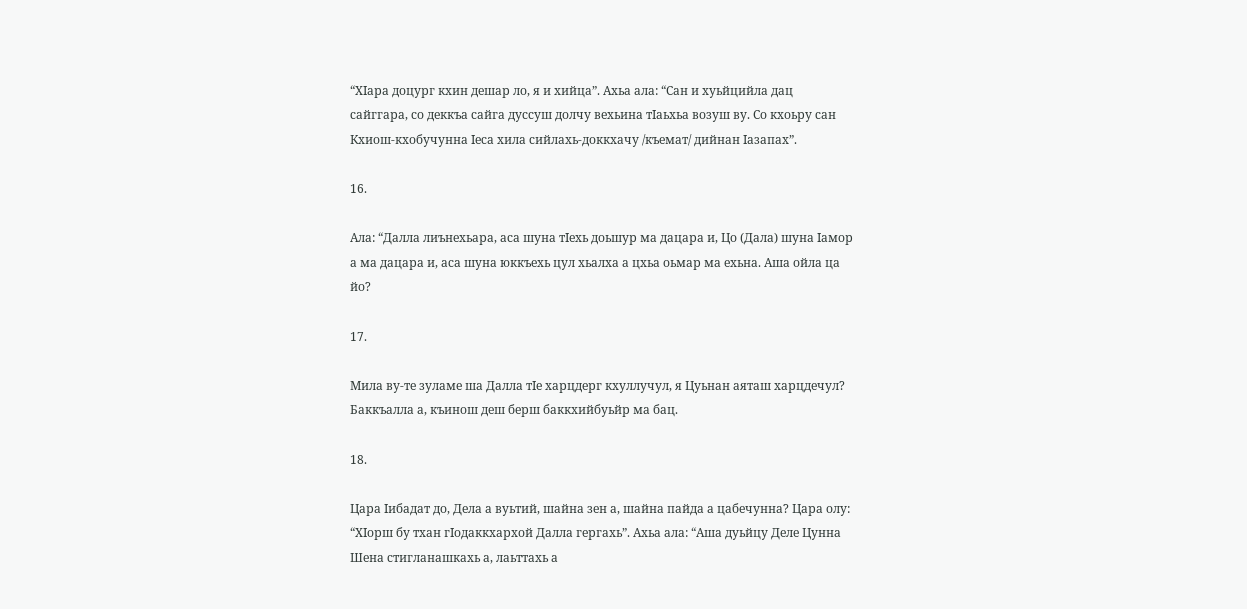“ХIара доцург кхин дешар ло‚ я и хийца”. Ахьа ала: “Сан и хуьйцийла дац
сайггара‚ со деккъа сайга дуссуш долчу вехьина тIаьхьа возуш ву. Со кхоьру сан
Кхиош-кхобучунна Iеса хила сийлахь-доккхачу /къемат/ дийнан Iазапах”.

16.

Ала: “Далла лиънехьара‚ аса шуна тIехь доьшур ма дацара и‚ Цо (Дала) шуна Iамор
а ма дацара и‚ аса шуна юккъехь цул хьалха а цхьа оьмар ма ехьна. Аша ойла ца
йо?

17.

Мила ву-те зуламе ша Далла тIе харцдерг кхуллучул‚ я Цуьнан аяташ харцдечул?
Баккъалла а, къинош деш берш баккхийбуьйр ма бац.

18.

Цара Iибадат до, Дела а вуьтий, шайна зен а‚ шайна пайда а цабечунна? Цара олу:
“ХIорш бу тхан гIодаккхархой Далла гергахь”. Ахьа ала: “Аша дуьйцу Деле Цунна
Шена стигланашкахь а‚ лаьттахь а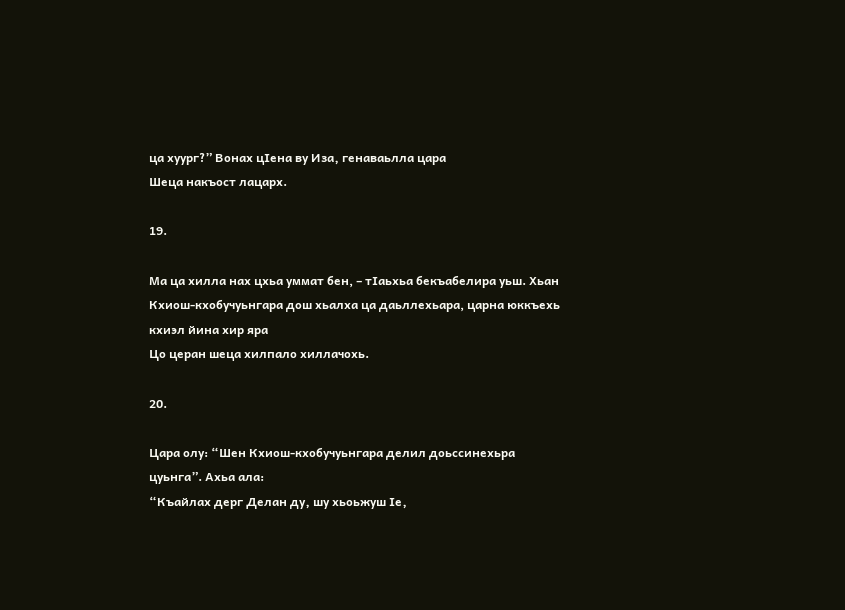ца хуург?” Вонах цIена ву Иза‚ генаваьлла цара
Шеца накъост лацарх.

19.

Ма ца хилла нах цхьа уммат бен, – тIаьхьа бекъабелира уьш. Хьан
Кхиош-кхобучуьнгара дош хьалха ца даьллехьара, царна юккъехь кхиэл йина хир яра
Цо церан шеца хилпало хиллачохь.

20.

Цара олу: “Шен Кхиош-кхобучуьнгара делил доьссинехьра цуьнга”. Ахьа ала:
“Къайлах дерг Делан ду‚ шу хьоьжуш Iе‚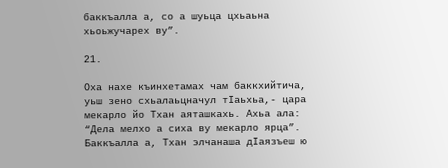баккъалла а, со а шуьца цхьаьна
хьоьжучарех ву”.

21.

Оха нахе къинхетамах чам баккхийтича, уьш зено схьалаьцначул тIаьхьа,- цара
мекарло йо Тхан аяташкахь. Ахьа ала: “Дела мелхо а сиха ву мекарло ярца”.
Баккъалла а, Тхан элчанаша дIаязъеш ю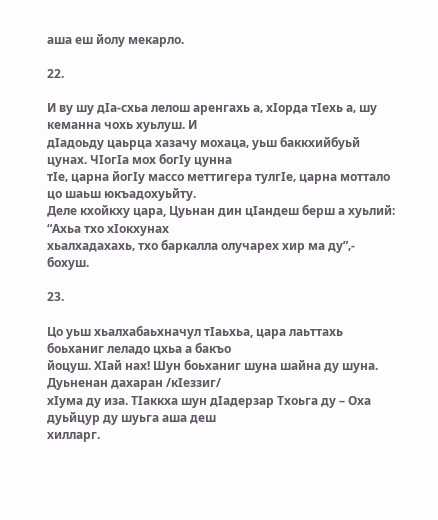аша еш йолу мекарло.

22.

И ву шу дIа-схьа лелош аренгахь а‚ хIорда тIехь а‚ шу кеманна чохь хуьлуш. И
дIадоьду цаьрца хазачу мохаца‚ уьш баккхийбуьй цунах. ЧIогIа мох богIу цунна
тIе‚ царна йогIу массо меттигера тулгIе‚ царна моттало цо шаьш юкъадохуьйту.
Деле кхойкху цара, Цуьнан дин цIандеш берш а хуьлий: “Ахьа тхо хIокхунах
хьалхадахахь‚ тхо баркалла олучарех хир ма ду”‚- бохуш.

23.

Цо уьш хьалхабаьхначул тIаьхьа, цара лаьттахь боьханиг леладо цхьа а бакъо
йоцуш. ХIай нах! Шун боьханиг шуна шайна ду шуна. Дуьненан дахаран /кIеззиг/
хIума ду иза. ТIаккха шун дIадерзар Тхоьга ду – Оха дуьйцур ду шуьга аша деш
хилларг.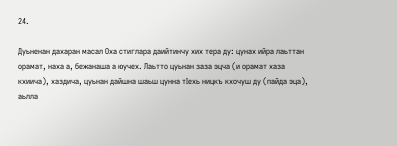24.

Дуьненан дахаран масал Оха стиглара даийтинчу хих тера ду: цунах ийра лаьттан
орамат, наха а‚ бежанаша а юучех. Лаьтто цуьнан заза эцча (и орамат хаза
кхиича)‚ хаздича‚ цуьнан дайшна шаьш цунна тIехь ницкъ кхочуш ду (пайда эца)‚
аьлла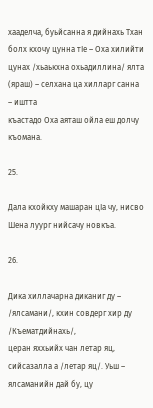хааделча, буьйсанна я дийнахь Тхан болх кхочу цунна тIе – Оха хилийти
цунах /хьаькхна охьадиллина/ ялта (яраш) – селхана ца хилларг санна – иштта
къастадо Оха аяташ ойла еш долчу къомана.

25.

Дала кхойкху машаран цIа чу‚ нисво Шена луург нийсачу новкъа.

26.

Дика хиллачарна диканиг ду – /ялсамани/‚ кхин совдерг хир ду /Къематдийнахь/‚
церан яххьийх чан летар яц‚ сийсазалла а /летар яц/. Уьш – ялсаманийн дай бу‚ цу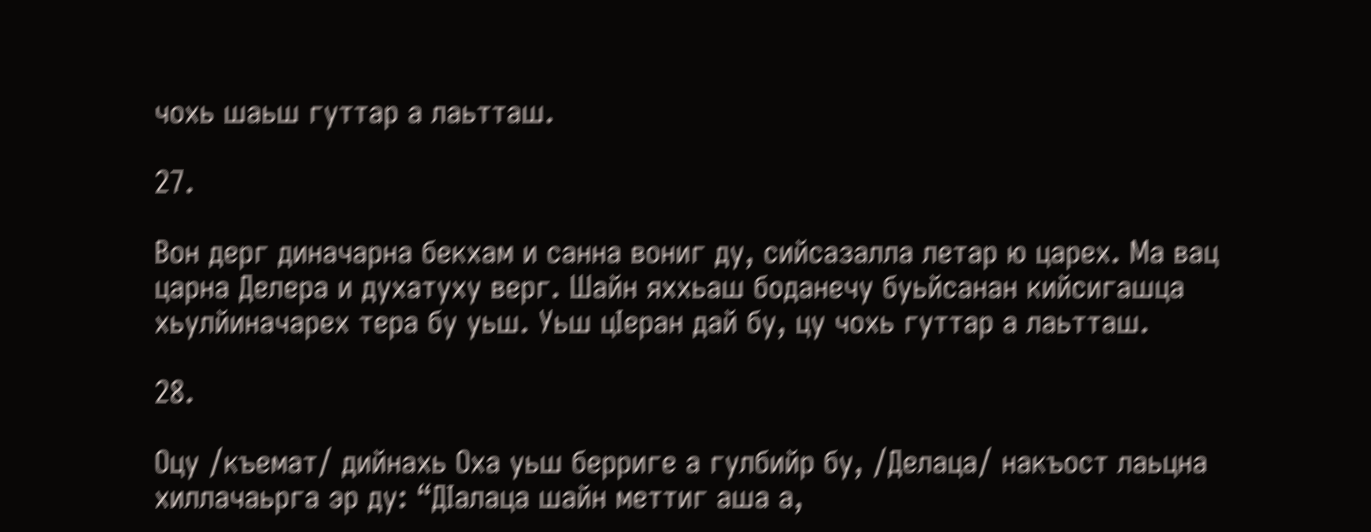чохь шаьш гуттар а лаьтташ.

27.

Вон дерг диначарна бекхам и санна вониг ду‚ сийсазалла летар ю царех. Ма вац
царна Делера и духатуху верг. Шайн яххьаш боданечу буьйсанан кийсигашца
хьулйиначарех тера бу уьш. Уьш цIеран дай бу‚ цу чохь гуттар а лаьтташ.

28.

Оцу /къемат/ дийнахь Оха уьш берриге а гулбийр бу‚ /Делаца/ накъост лаьцна
хиллачаьрга эр ду: “ДIалаца шайн меттиг аша а‚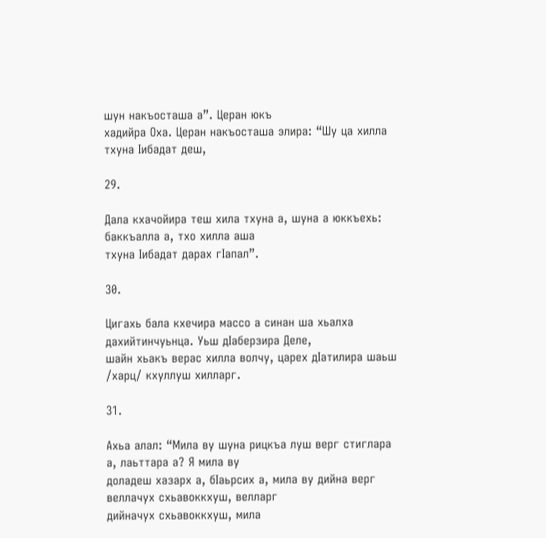шун накъосташа а”. Церан юкъ
хадийра Оха. Церан накъосташа элира: “Шу ца хилла тхуна Iибадат деш‚

29.

Дала кхачойира теш хила тхуна а‚ шуна а юккъехь: баккъалла а, тхо хилла аша
тхуна Iибадат дарах гIапал”.

30.

Цигахь бала кхечира массо а синан ша хьалха дахийтинчуьнца. Уьш дIаберзира Деле‚
шайн хьакъ верас хилла волчу‚ царех дIатилира шаьш /харц/ кхуллуш хилларг.

31.

Ахьа алал: “Мила ву шуна рицкъа луш верг стиглара а‚ лаьттара а? Я мила ву
доладеш хазарх а‚ бIаьрсих а‚ мила ву дийна верг веллачух схьавоккхуш‚ велларг
дийначух схьавоккхуш‚ мила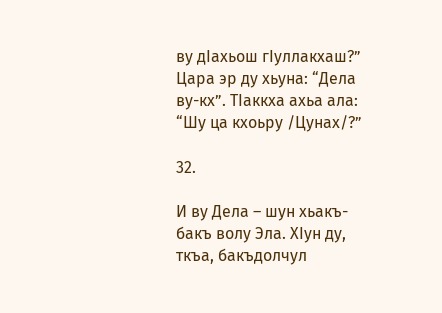ву дIахьош гIуллакхаш?” Цара эр ду хьуна: “Дела
ву-кх”. ТIаккха ахьа ала: “Шу ца кхоьру /Цунах/?”

32.

И ву Дела – шун хьакъ-бакъ волу Эла. ХIун ду, ткъа, бакъдолчул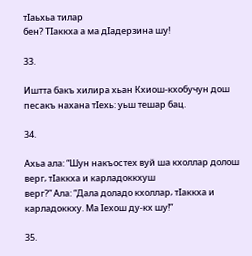тIаьхьа тилар
бен? ТIаккха а ма дIадерзина шу!

33.

Иштта бакъ хилира хьан Кхиош-кхобучун дош песакъ нахана тIехь: уьш тешар бац.

34.

Ахьа ала: “Шун накъостех вуй ша кхоллар долош верг‚ тIаккха и карладоккхуш
верг?” Ала: “Дала доладо кхоллар‚ тIаккха и карладоккху. Ма Iехош ду-кх шу!”

35.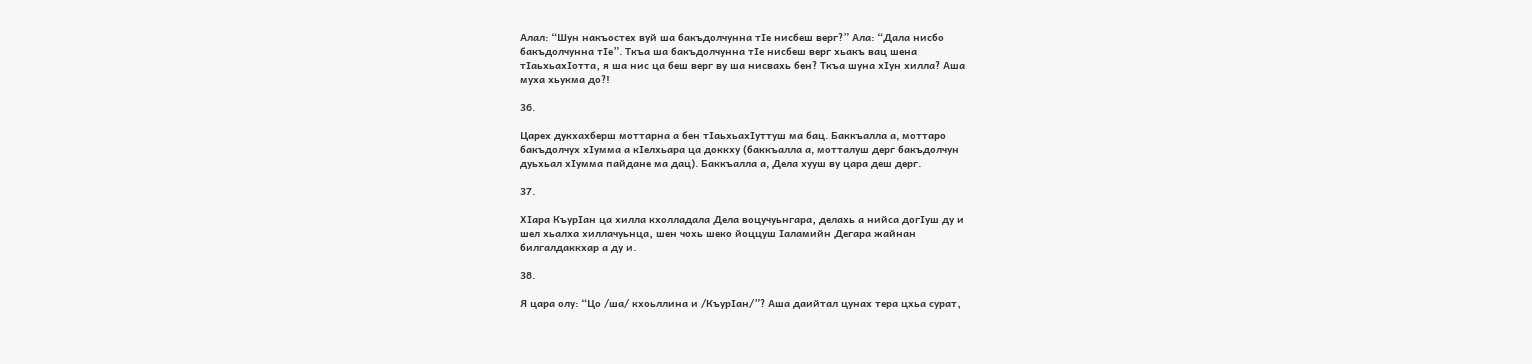Алал: “Шун накъостех вуй ша бакъдолчунна тIе нисбеш верг?” Ала: “Дала нисбо
бакъдолчунна тIе”. Ткъа ша бакъдолчунна тIе нисбеш верг хьакъ вац шена
тIаьхьахIотта‚ я ша нис ца беш верг ву ша нисвахь бен? Ткъа шуна хIун хилла? Аша
муха хьукма до?!

36.

Царех дукхахберш моттарна а бен тIаьхьахIуттуш ма бац. Баккъалла а, моттаро
бакъдолчух хIумма а кIелхьара ца доккху (баккъалла а, мотталуш дерг бакъдолчун
дуьхьал хIумма пайдане ма дац). Баккъалла а, Дела хууш ву цара деш дерг.

37.

ХIара КъурIан ца хилла кхолладала Дела воцучуьнгара‚ делахь а нийса догIуш ду и
шел хьалха хиллачуьнца‚ шен чохь шеко йоццуш Iаламийн Дегара жайнан
билгалдаккхар а ду и.

38.

Я цара олу: “Цо /ша/ кхоьллина и /КъурIан/”? Аша даийтал цунах тера цхьа сурат‚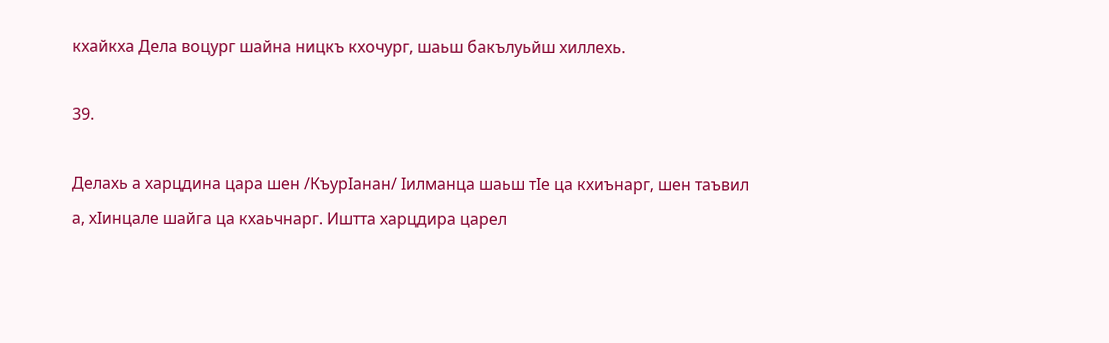кхайкха Дела воцург шайна ницкъ кхочург‚ шаьш бакълуьйш хиллехь.

39.

Делахь а харцдина цара шен /КъурIанан/ Iилманца шаьш тIе ца кхиънарг‚ шен таъвил
а, хIинцале шайга ца кхаьчнарг. Иштта харцдира царел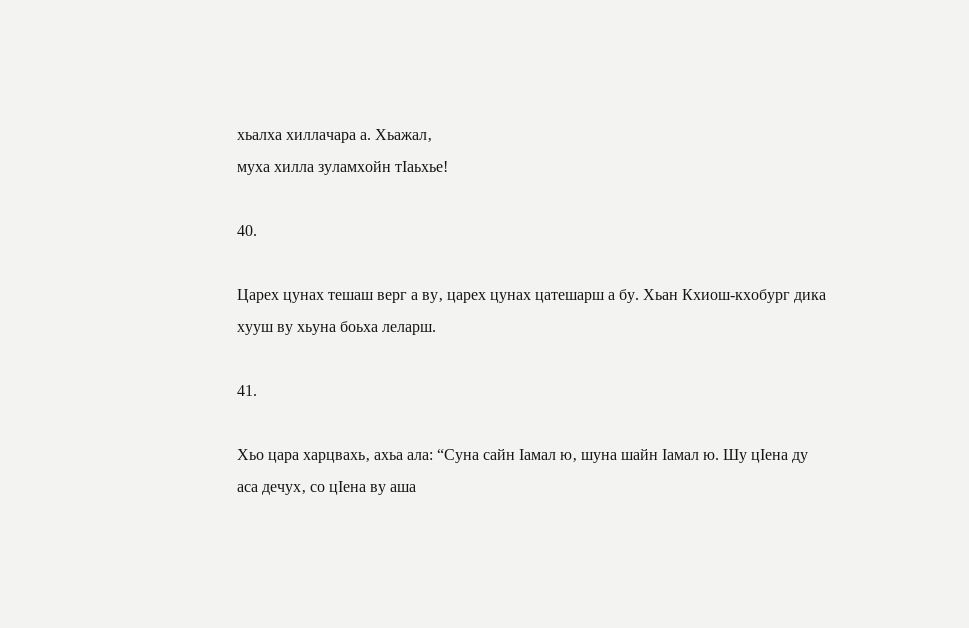хьалха хиллачара а. Хьажал‚
муха хилла зуламхойн тIаьхье!

40.

Царех цунах тешаш верг а ву‚ царех цунах цатешарш а бу. Хьан Кхиош-кхобург дика
хууш ву хьуна боьха леларш.

41.

Хьо цара харцвахь‚ ахьа ала: “Суна сайн Iамал ю‚ шуна шайн Iамал ю. Шу цIена ду
аса дечух‚ со цIена ву аша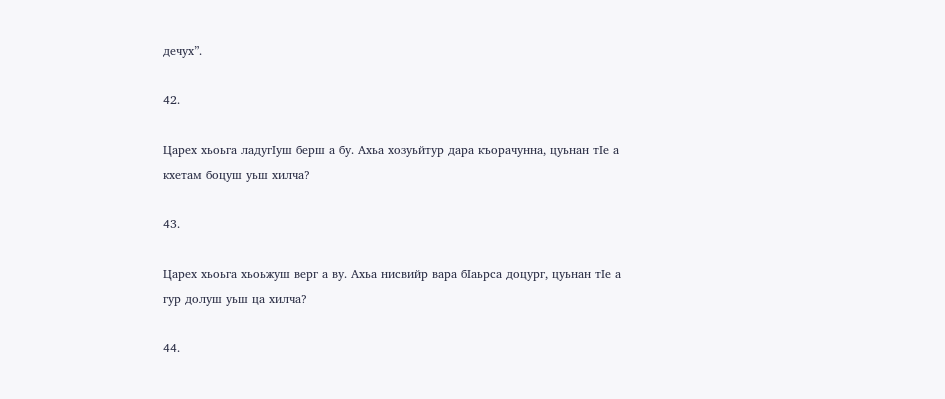дечух”.

42.

Царех хьоьга ладугIуш берш а бу. Ахьа хозуьйтур дара къорачунна, цуьнан тIе а
кхетам боцуш уьш хилча?

43.

Царех хьоьга хьоьжуш верг а ву. Ахьа нисвийр вара бIаьрса доцург, цуьнан тIе а
гур долуш уьш ца хилча?

44.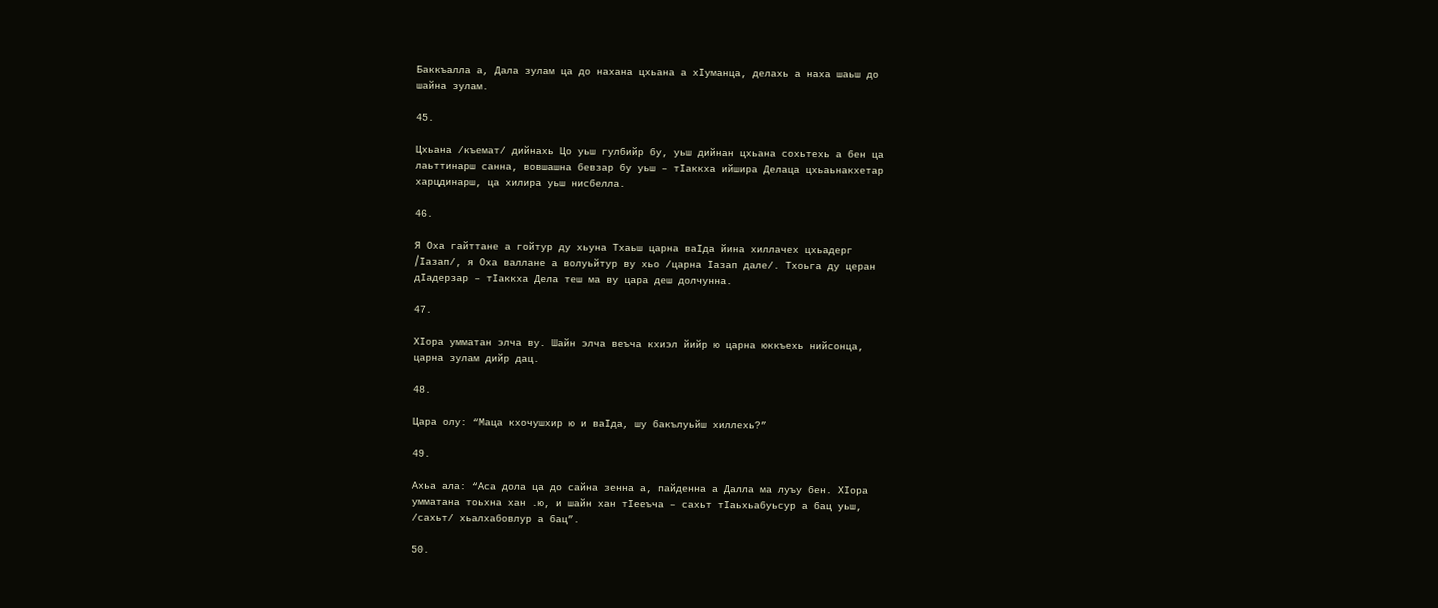Баккъалла а, Дала зулам ца до нахана цхьана а хIуманца‚ делахь а наха шаьш до
шайна зулам.

45.

Цхьана /къемат/ дийнахь Цо уьш гулбийр бу‚ уьш дийнан цхьана сохьтехь а бен ца
лаьттинарш санна‚ вовшашна бевзар бу уьш – тIаккха ийшира Делаца цхьаьнакхетар
харцдинарш‚ ца хилира уьш нисбелла.

46.

Я Оха гайттане а гойтур ду хьуна Тхаьш царна ваIда йина хиллачех цхьадерг
/Iазап/‚ я Оха валлане а волуьйтур ву хьо /царна Iазап дале/. Тхоьга ду церан
дIадерзар – тIаккха Дела теш ма ву цара деш долчунна.

47.

ХIора умматан элча ву. Шайн элча веъча кхиэл йийр ю царна юккъехь нийсонца‚
царна зулам дийр дац.

48.

Цара олу: “Маца кхочушхир ю и ваIда, шу бакълуьйш хиллехь?”

49.

Ахьа ала: “Аса дола ца до сайна зенна а‚ пайденна а Далла ма луъу бен. ХIора
умматана тоьхна хан .ю‚ и шайн хан тIееъча – сахьт тIаьхьабуьсур а бац уьш‚
/сахьт/ хьалхабовлур а бац”.

50.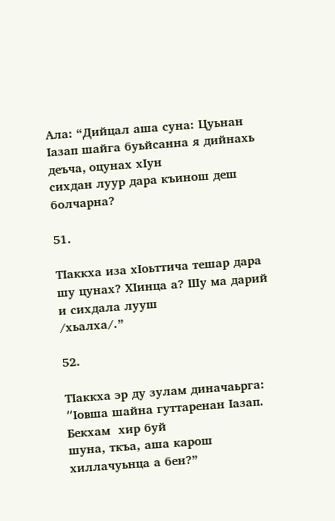Ала: “Дийцал аша суна: Цуьнан Iазап шайга буьйсанна я дийнахь деъча‚ оцунах хIун
сихдан луур дара къинош деш болчарна?

51.

ТIаккха иза хIоьттича тешар дара шу цунах? ХIинца а? Шу ма дарий и сихдала лууш
/хьалха/.”

52.

ТIаккха эр ду зулам диначаьрга: “Iовша шайна гуттаренан Iазап. Бекхам  хир буй
шуна, ткъа, аша карош хиллачуьнца а бен?”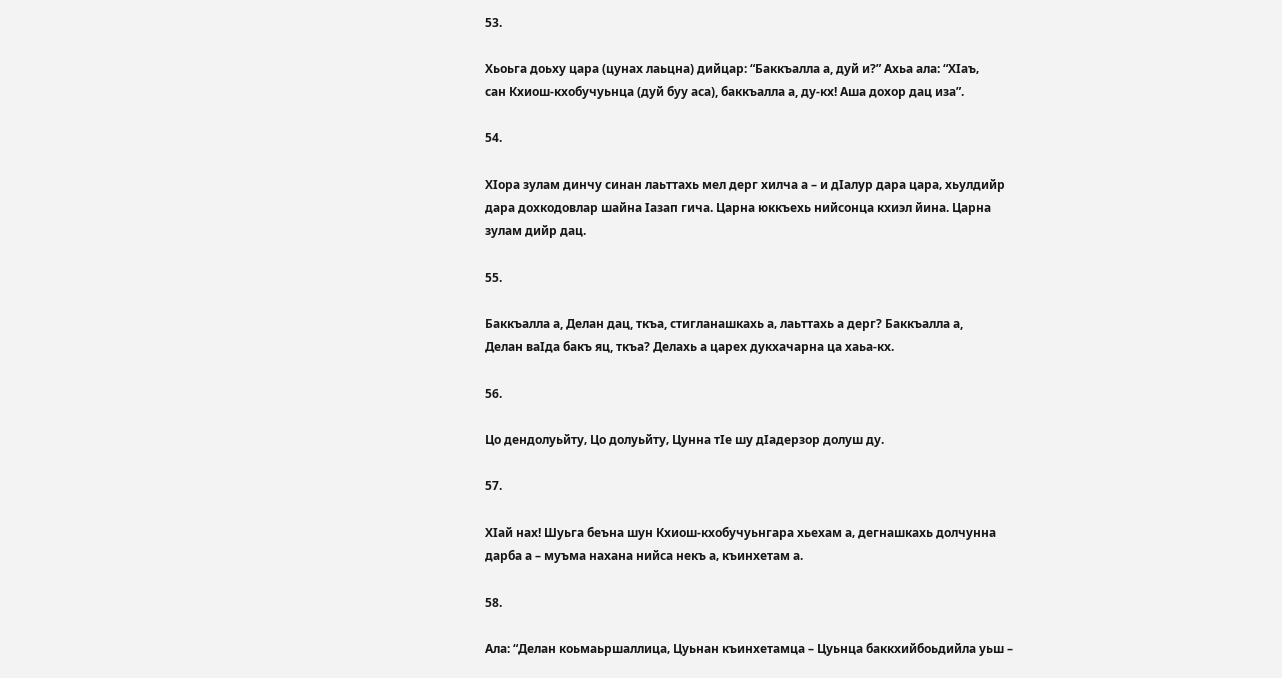53.

Хьоьга доьху цара (цунах лаьцна) дийцар: “Баккъалла а, дуй и?” Ахьа ала: “ХIаъ‚
сан Кхиош-кхобучуьнца (дуй буу аса), баккъалла а, ду-кх! Аша дохор дац иза”.

54.

ХIора зулам динчу синан лаьттахь мел дерг хилча а – и дIалур дара цара‚ хьулдийр
дара дохкодовлар шайна Iазап гича. Царна юккъехь нийсонца кхиэл йина. Царна
зулам дийр дац.

55.

Баккъалла а, Делан дац, ткъа, стигланашкахь а‚ лаьттахь а дерг? Баккъалла а,
Делан ваIда бакъ яц, ткъа? Делахь а царех дукхачарна ца хаьа-кх.

56.

Цо дендолуьйту‚ Цо долуьйту‚ Цунна тIе шу дIадерзор долуш ду.

57.

ХIай нах! Шуьга беъна шун Кхиош-кхобучуьнгара хьехам а‚ дегнашкахь долчунна
дарба а – муъма нахана нийса некъ а‚ къинхетам а.

58.

Ала: “Делан коьмаьршаллица‚ Цуьнан къинхетамца – Цуьнца баккхийбоьдийла уьш –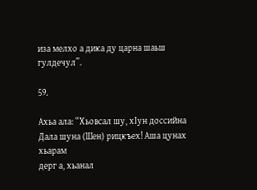иза мелхо а дика ду царна шаьш гулдечул”.

59.

Ахьа ала: “Хьовсал шу‚ хIун доссийна Дала шуна (Шен) рицкъех! Аша цунах хьарам
дерг а‚ хьанал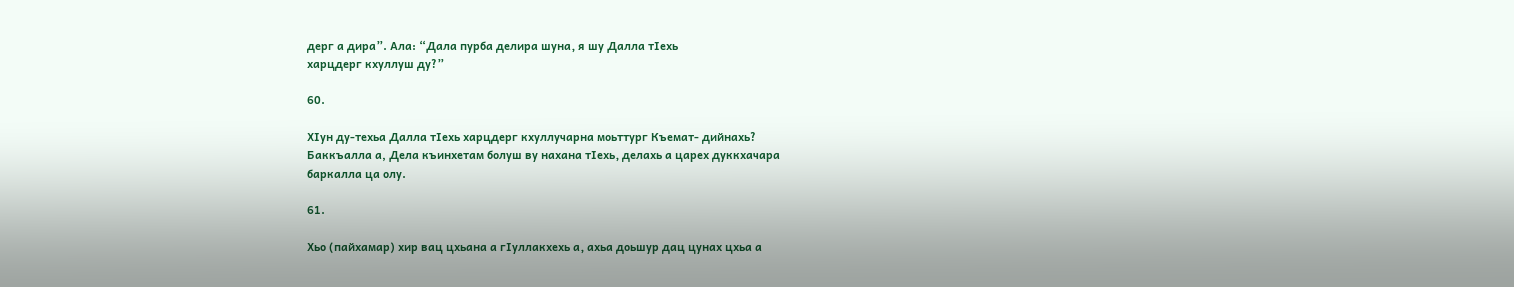дерг а дира”. Ала: “Дала пурба делира шуна‚ я шу Далла тIехь
харцдерг кхуллуш ду?”

60.

ХIун ду-техьа Далла тIехь харцдерг кхуллучарна моьттург Къемат- дийнахь?
Баккъалла а, Дела къинхетам болуш ву нахана тIехь‚ делахь а царех дуккхачара
баркалла ца олу.

61.

Хьо (пайхамар) хир вац цхьана а гIуллакхехь а‚ ахьа доьшур дац цунах цхьа а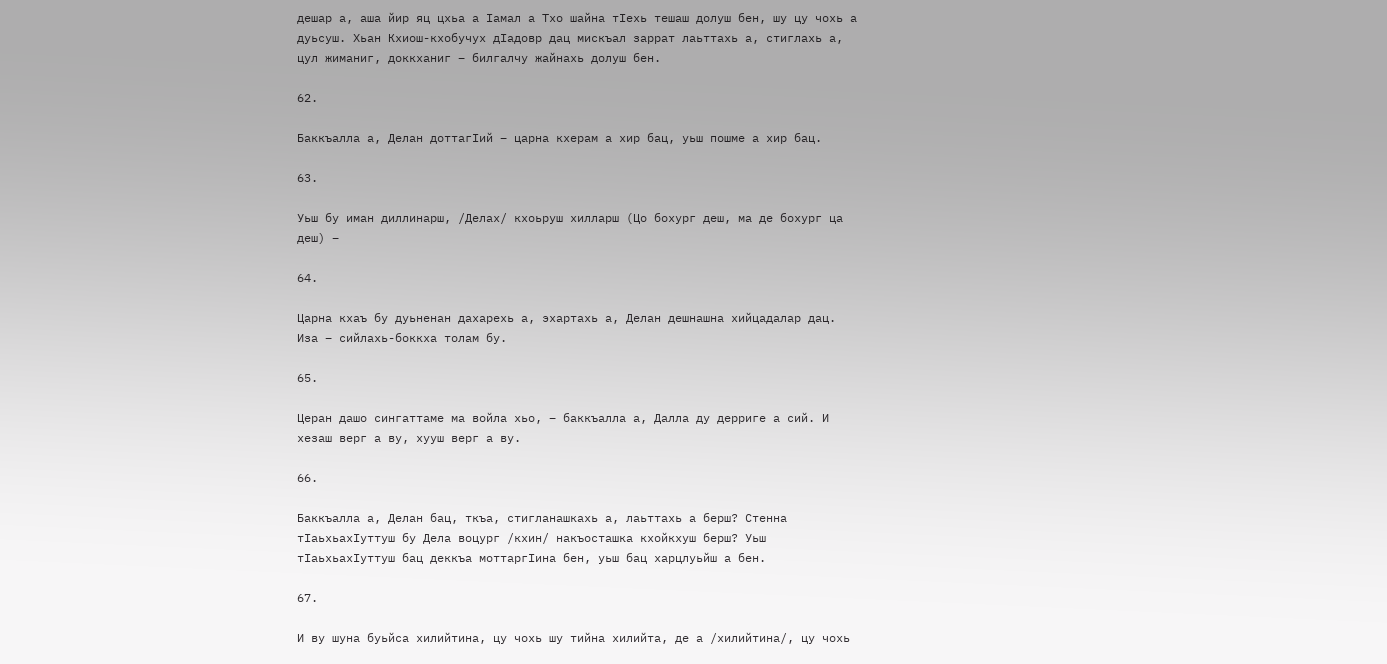дешар а‚ аша йир яц цхьа а Iамал а Тхо шайна тIехь тешаш долуш бен‚ шу цу чохь а
дуьсуш. Хьан Кхиош-кхобучух дIадовр дац мискъал заррат лаьттахь а‚ стиглахь а‚
цул жиманиг‚ доккханиг – билгалчу жайнахь долуш бен.

62.

Баккъалла а, Делан доттагIий – царна кхерам а хир бац‚ уьш пошме а хир бац.

63.

Уьш бу иман диллинарш‚ /Делах/ кхоьруш хилларш (Цо бохург деш, ма де бохург ца
деш) –

64.

Царна кхаъ бу дуьненан дахарехь а‚ эхартахь а‚ Делан дешнашна хийцадалар дац.
Иза – сийлахь-боккха толам бу.

65.

Церан дашо сингаттаме ма войла хьо, – баккъалла а, Далла ду дерриге а сий. И
хезаш верг а ву‚ хууш верг а ву.

66.

Баккъалла а, Делан бац, ткъа, стигланашкахь а‚ лаьттахь а берш? Стенна
тIаьхьахIуттуш бу Дела воцург /кхин/ накъосташка кхойкхуш берш? Уьш
тIаьхьахIуттуш бац деккъа моттаргIина бен‚ уьш бац харцлуьйш а бен.

67.

И ву шуна буьйса хилийтина, цу чохь шу тийна хилийта‚ де а /хилийтина/, цу чохь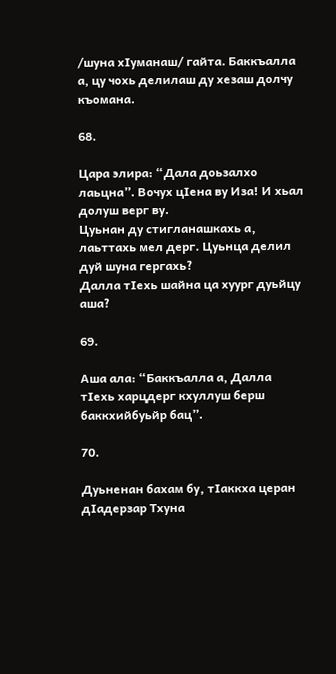/шуна хIуманаш/ гайта. Баккъалла а, цу чохь делилаш ду хезаш долчу къомана.

68.

Цара элира: “Дала доьзалхо лаьцна”. Вочух цIена ву Иза! И хьал долуш верг ву.
Цуьнан ду стигланашкахь а‚ лаьттахь мел дерг. Цуьнца делил дуй шуна гергахь?
Далла тIехь шайна ца хуург дуьйцу аша?

69.

Аша ала: “Баккъалла а, Далла тIехь харцдерг кхуллуш берш баккхийбуьйр бац”.

70.

Дуьненан бахам бу‚ тIаккха церан дIадерзар Тхуна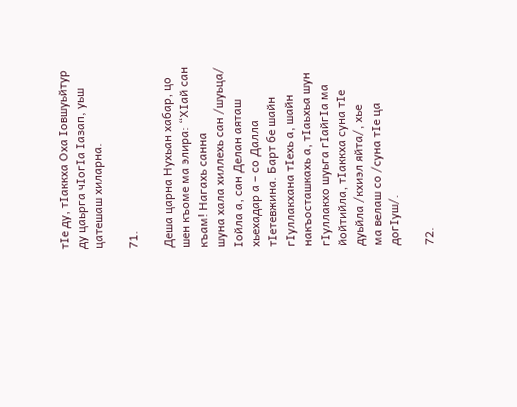тIе ду‚ тIаккха Оха Iовшуьйтур
ду цаьрга чIогIа Iазап, уьш цатешаш хиларна.

71.

Деша царна Нухьан хабар‚ цо шен къоме ма элира: “ХIай сан къам! Нагахь санна
шуна хала хиллехь сан /шуьца/ Iойла а‚ сан Делан аяташ хьехадар а – со Далла
тIетевжина. Барт бе шайн гIуллакхана тIехь а‚ шайн накъосташкахь а‚ тIаьхьа шун
гIуллакхо шуьга гIайгIа ма йойтийла‚ тIаккха суна тIе дуьйла /кхиэл яйта/‚ хье
ма велаш со /суна тIе ца догIуш/.

72.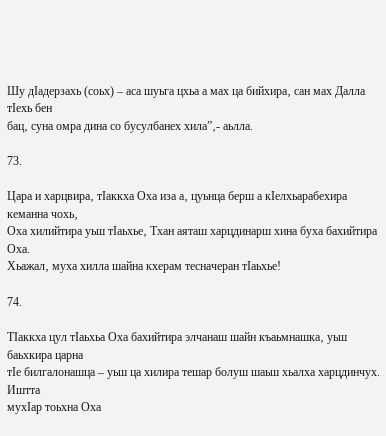Шу дIадерзахь (соьх) – аса шуьга цхьа а мах ца бийхира‚ сан мах Далла тIехь бен
бац‚ суна омра дина со бусулбанех хила”‚- аьлла.

73.

Цара и харцвира‚ тIаккха Оха иза а‚ цуьнца берш а кIелхьарабехира кеманна чохь‚
Оха хилийтира уьш тIаьхье‚ Тхан аяташ харцдинарш хина буха бахийтира Оха.
Хьажал‚ муха хилла шайна кхерам тесначеран тIаьхье!

74.

ТIаккха цул тIаьхьа Оха бахийтира элчанаш шайн къаьмнашка‚ уьш баьхкира царна
тIе билгалонашца – уьш ца хилира тешар болуш шаьш хьалха харцдинчух. Иштта
мухIар тоьхна Оха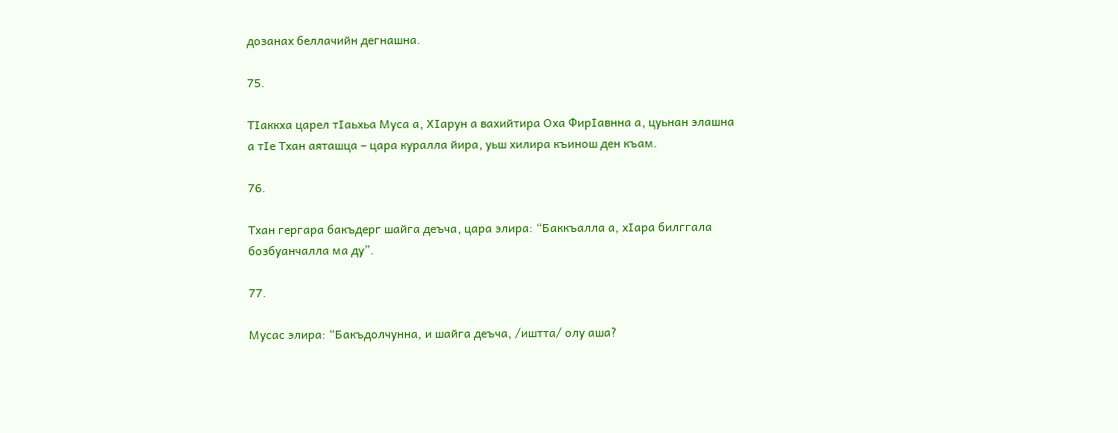дозанах беллачийн дегнашна.

75.

ТIаккха царел тIаьхьа Муса а‚ ХIарун а вахийтира Оха ФирIавнна а‚ цуьнан элашна
а тIе Тхан аяташца – цара куралла йира‚ уьш хилира къинош ден къам.

76.

Тхан гергара бакъдерг шайга деъча‚ цара элира: “Баккъалла а, хIара билггала
бозбуанчалла ма ду”.

77.

Мусас элира: “Бакъдолчунна, и шайга деъча, /иштта/ олу аша?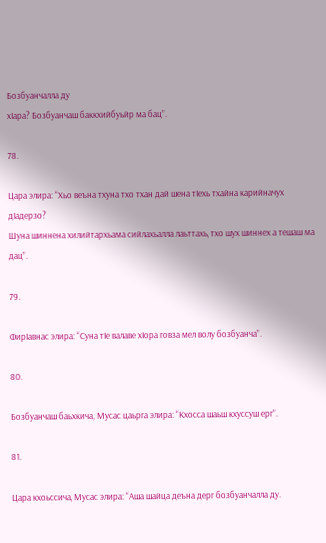Бозбуанчалла ду
хIара? Бозбуанчаш баккхийбуьйр ма бац”.

78.

Цара элира: “Хьо веъна тхуна тхо тхан дай шена тIехь тхайна карийначух дIадерзо?
Шуна шиннена хилийтархьама сийлахьалла лаьттахь‚ тхо шух шиннех а тешаш ма дац”.

79.

ФирIавнас элира: “Суна тIе валаве хIора говза мел волу бозбуанча”.

80.

Бозбуанчаш баьхкича, Мусас цаьрга элира: “Кхосса шаьш кхуссуш ерг”.

81.

Цара кхоьссича‚ Мусас элира: “Аша шайца деъна дерг бозбуанчалла ду.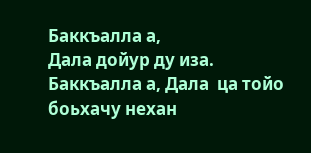Баккъалла а,
Дала дойур ду иза. Баккъалла а, Дала  ца тойо боьхачу нехан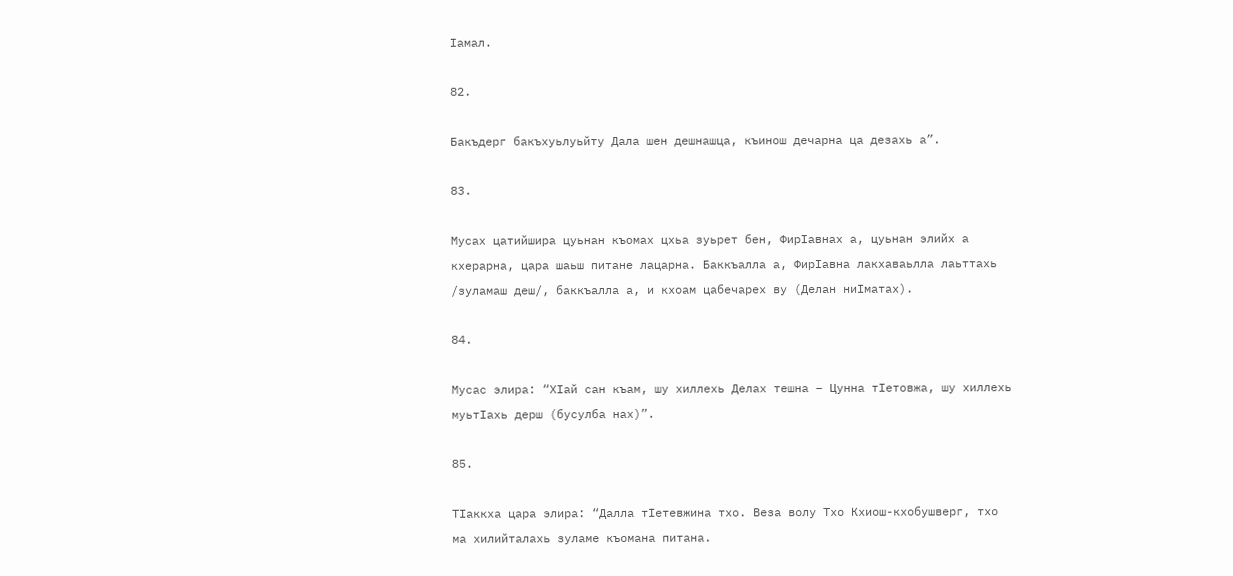Iамал.

82.

Бакъдерг бакъхуьлуьйту Дала шен дешнашца‚ къинош дечарна ца дезахь а”.

83.

Мусах цатийшира цуьнан къомах цхьа зуьрет бен, ФирIавнах а‚ цуьнан элийх а
кхерарна‚ цара шаьш питане лацарна. Баккъалла а, ФирIавна лакхаваьлла лаьттахь
/зуламаш деш/‚ баккъалла а, и кхоам цабечарех ву (Делан ниIматах).

84.

Мусас элира: “ХIай сан къам‚ шу хиллехь Делах тешна – Цунна тIетовжа‚ шу хиллехь
муьтIахь дерш (бусулба нах)”.

85.

ТIаккха цара элира: “Далла тIетевжина тхо. Веза волу Тхо Кхиош-кхобушверг‚ тхо
ма хилийталахь зуламе къомана питана.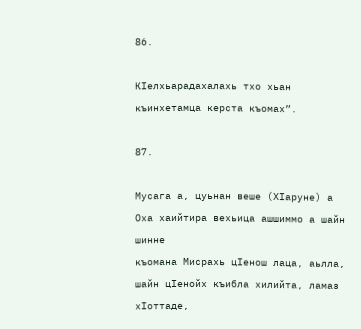86.

КIелхьарадахалахь тхо хьан къинхетамца керста къомах”.

87.

Мусага а‚ цуьнан веше (ХIаруне) а Оха хаийтира вехьица ашшиммо а шайн шинне
къомана Мисрахь цIенош лаца‚ аьлла‚ шайн цIенойх къибла хилийта‚ ламаз хIоттаде‚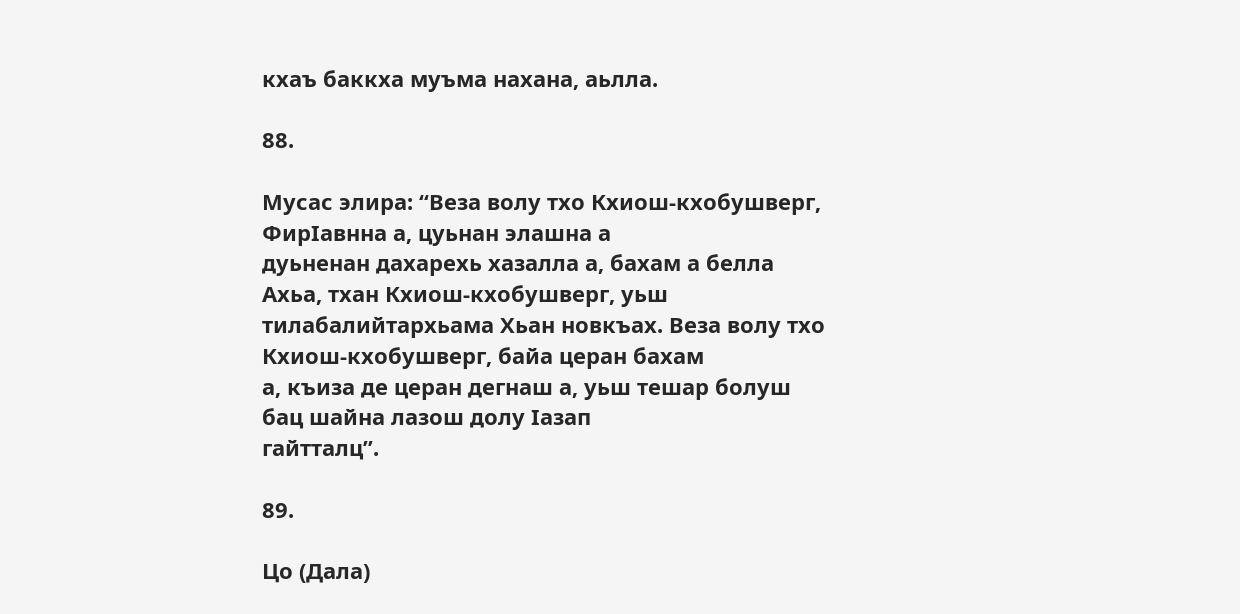кхаъ баккха муъма нахана‚ аьлла.

88.

Мусас элира: “Веза волу тхо Кхиош-кхобушверг‚ ФирIавнна а‚ цуьнан элашна а
дуьненан дахарехь хазалла а‚ бахам а белла Ахьа, тхан Кхиош-кхобушверг, уьш
тилабалийтархьама Хьан новкъах. Веза волу тхо Кхиош-кхобушверг‚ байа церан бахам
а‚ къиза де церан дегнаш а‚ уьш тешар болуш бац шайна лазош долу Iазап
гайтталц”.

89.

Цо (Дала)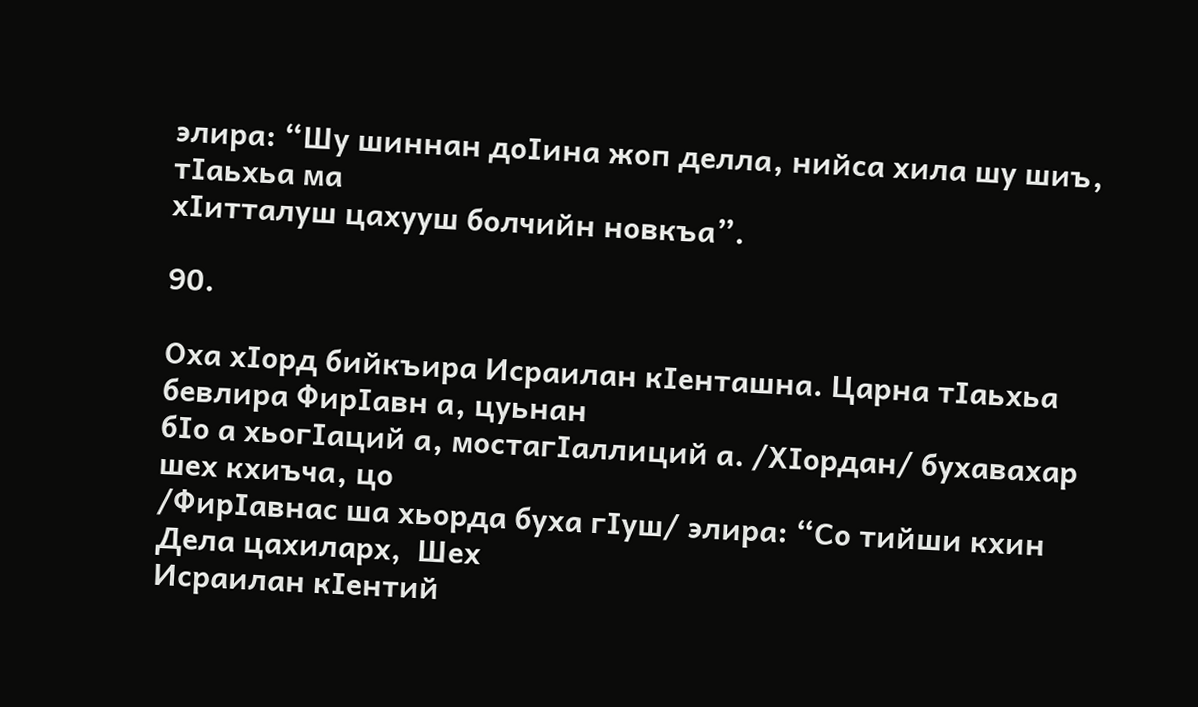элира: “Шу шиннан доIина жоп делла‚ нийса хила шу шиъ‚ тIаьхьа ма
хIитталуш цахууш болчийн новкъа”.

90.

Оха хIорд бийкъира Исраилан кIенташна. Царна тIаьхьа бевлира ФирIавн а‚ цуьнан
бIо а хьогIаций а‚ мостагIаллиций а. /ХIордан/ бухавахар шех кхиъча‚ цо
/ФирIавнас ша хьорда буха гIуш/ элира: “Со тийши кхин Дела цахиларх,  Шех
Исраилан кIентий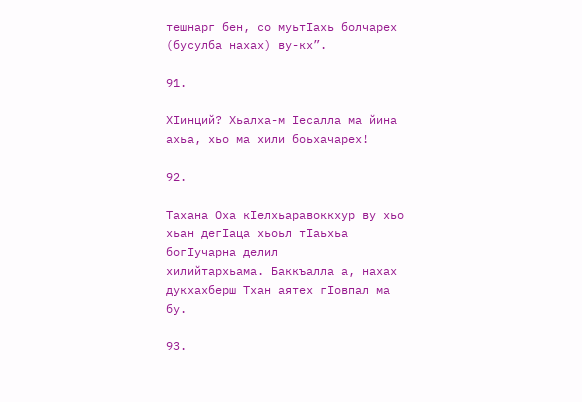тешнарг бен‚ со муьтIахь болчарех (бусулба нахах) ву-кх”.

91.

ХIинций? Хьалха-м Iесалла ма йина ахьа‚ хьо ма хили боьхачарех!

92.

Тахана Оха кIелхьаравоккхур ву хьо хьан дегIаца хьоьл тIаьхьа богIучарна делил
хилийтархьама. Баккъалла а, нахах дукхахберш Тхан аятех гIовпал ма бу.

93.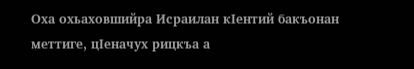Оха охьаховшийра Исраилан кIентий бакъонан меттиге‚ цIеначух рицкъа а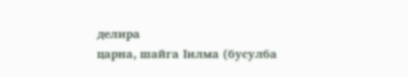делира
царна‚ шайга Iилма (бусулба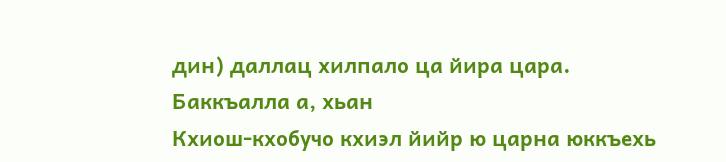дин) даллац хилпало ца йира цара. Баккъалла а, хьан
Кхиош-кхобучо кхиэл йийр ю царна юккъехь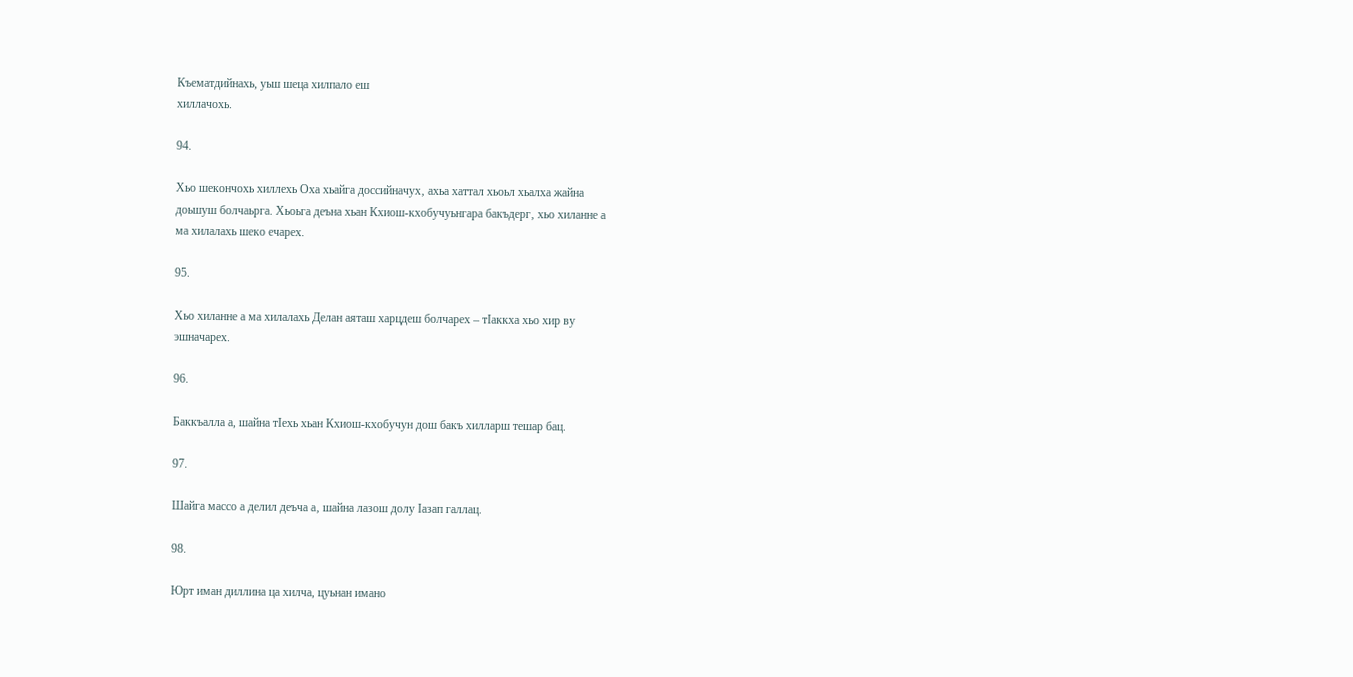Къематдийнахь, уьш шеца хилпало еш
хиллачохь.

94.

Хьо шекончохь хиллехь Оха хьайга доссийначух‚ ахьа хаттал хьоьл хьалха жайна
доьшуш болчаьрга. Хьоьга деъна хьан Кхиош-кхобучуьнгара бакъдерг‚ хьо хиланне а
ма хилалахь шеко ечарех.

95.

Хьо хиланне а ма хилалахь Делан аяташ харцдеш болчарех – тIаккха хьо хир ву
эшначарех.

96.

Баккъалла а, шайна тIехь хьан Кхиош-кхобучун дош бакъ хилларш тешар бац.

97.

Шайга массо а делил деъча а‚ шайна лазош долу Iазап галлац.

98.

Юрт иман диллина ца хилча, цуьнан имано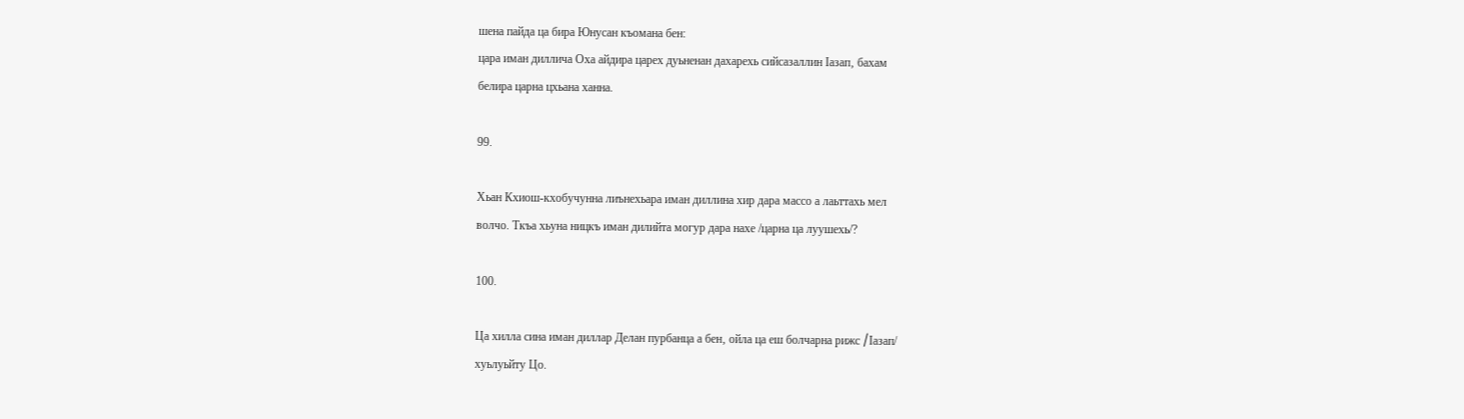шена пайда ца бира Юнусан къомана бен:
цара иман диллича Оха айдира царех дуьненан дахарехь сийсазаллин Iазап‚ бахам
белира царна цхьана ханна.

99.

Хьан Кхиош-кхобучунна лиънехьара иман диллина хир дара массо а лаьттахь мел
волчо. Ткъа хьуна ницкъ иман дилийта могур дара нахе /царна ца луушехь/?

100.

Ца хилла сина иман диллар Делан пурбанца а бен‚ ойла ца еш болчарна рижс /Iазап/
хуьлуьйту Цо.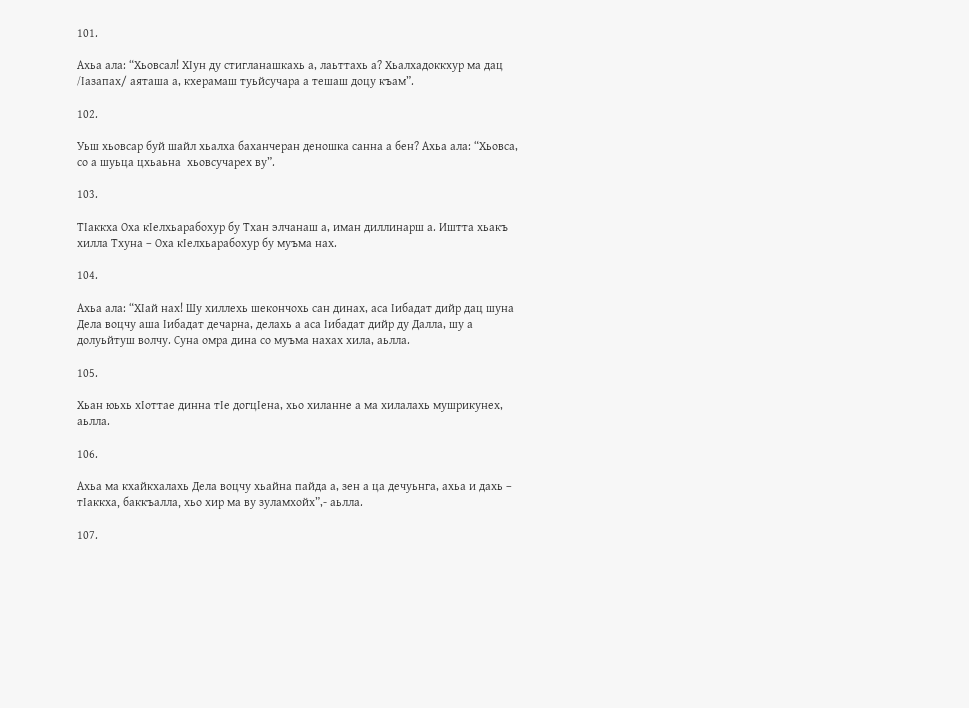101.

Ахьа ала: “Хьовсал! ХIун ду стигланашкахь а‚ лаьттахь а? Хьалхадоккхур ма дац
/Iазапах/ аяташа а‚ кхерамаш туьйсучара а тешаш доцу къам”.

102.

Уьш хьовсар буй шайл хьалха баханчеран деношка санна а бен? Ахьа ала: “Хьовса‚
со а шуьца цхьаьна  хьовсучарех ву”.

103.

ТIаккха Оха кIелхьарабохур бу Тхан элчанаш а‚ иман диллинарш а. Иштта хьакъ
хилла Тхуна – Оха кIелхьарабохур бу муъма нах.

104.

Ахьа ала: “ХIай нах! Шу хиллехь шекончохь сан динах‚ аса Iибадат дийр дац шуна
Дела воцчу аша Iибадат дечарна‚ делахь а аса Iибадат дийр ду Далла‚ шу а
долуьйтуш волчу. Суна омра дина со муъма нахах хила‚ аьлла.

105.

Хьан юьхь хIоттае динна тIе догцIена‚ хьо хиланне а ма хилалахь мушрикунех‚
аьлла.

106.

Ахьа ма кхайкхалахь Дела воцчу хьайна пайда а‚ зен а ца дечуьнга‚ ахьа и дахь –
тIаккха, баккъалла, хьо хир ма ву зуламхойх”‚- аьлла.

107.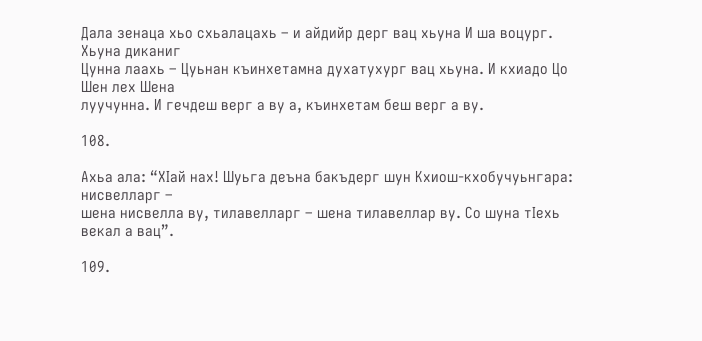Дала зенаца хьо схьалацахь – и айдийр дерг вац хьуна И ша воцург. Хьуна диканиг
Цунна лаахь – Цуьнан къинхетамна духатухург вац хьуна. И кхиадо Цо Шен лех Шена
луучунна. И гечдеш верг а ву а‚ къинхетам беш верг а ву.

108.

Ахьа ала: “ХIай нах! Шуьга деъна бакъдерг шун Кхиош-кхобучуьнгара: нисвелларг –
шена нисвелла ву‚ тилавелларг – шена тилавеллар ву. Со шуна тIехь векал а вац”.

109.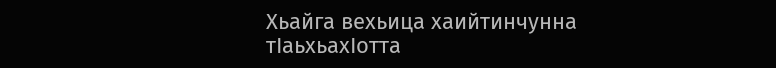Хьайга вехьица хаийтинчунна тIаьхьахIотта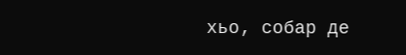хьо‚ собар де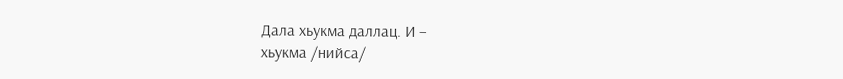Дала хьукма даллац. И –
хьукма /нийса/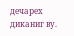дечарех диканиг ву.